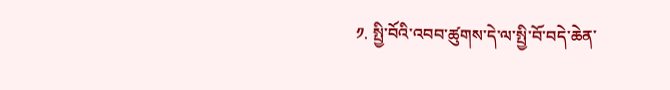༡. སྤྱི་བོའི་འབབ་ཚུགས་དེ་ལ་སྤྱི་བོ་བདེ་ཆེན་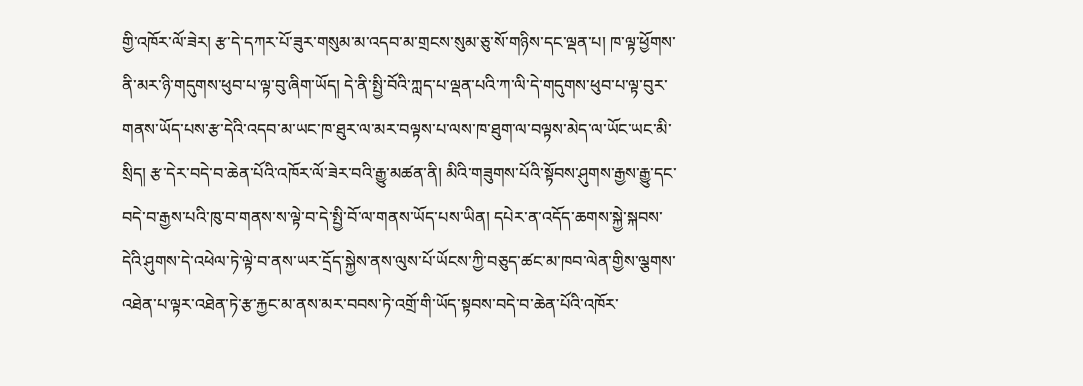གྱི་འཁོར་ལོ་ཟེར། རྩ་དེ་དཀར་པོ་ཟུར་གསུམ་མ་འདབ་མ་གྲངས་སུམ་ཅུ་སོ་གཉིས་དང་ལྡན་པ། ཁ་ལྟ་ཕྱོགས་ནི་མར་ཉི་གདུགས་ཕུབ་པ་ལྟ་བུ་ཞིག་ཡོད། དེ་ནི་སྤྱི་བོའི་ཀླད་པ་ལྡན་པའི་ཀ་ལི་དེ་གདུགས་ཕུབ་པ་ལྟ་བུར་གནས་ཡོད་པས་རྩ་དེའི་འདབ་མ་ཡང་ཁ་ཐུར་ལ་མར་བལྟས་པ་ལས་ཁ་ཐུག་ལ་བལྟས་མེད་ལ་ཡོང་ཡང་མི་སྲིད། རྩ་དེར་བདེ་བ་ཆེན་པོའི་འཁོར་ལོ་ཟེར་བའི་རྒྱུ་མཚན་ནི། མིའི་གཟུགས་པོའི་སྟོབས་ཤུགས་རྒྱས་རྒྱུ་དང་བདེ་བ་རྒྱས་པའི་ཁུ་བ་གནས་ས་ལྟེ་བ་དེ་སྤྱི་བོ་ལ་གནས་ཡོད་པས་ཡིན། དཔེར་ན་འདོད་ཆགས་སྐྱེ་སྐབས་དེའི་ཤུགས་དེ་འཕེལ་ཏེ་ལྟེ་བ་ནས་ཡར་དྲོད་སྐྱེས་ནས་ལུས་པོ་ཡོངས་ཀྱི་བཅུད་ཚང་མ་ཁབ་ལེན་གྱིས་ལྕགས་འཐེན་པ་ལྟར་འཐེན་ཏེ་རྩ་རྐྱང་མ་ནས་མར་བབས་ཏེ་འགྲོ་གི་ཡོད་སྟབས་བདེ་བ་ཆེན་པོའི་འཁོར་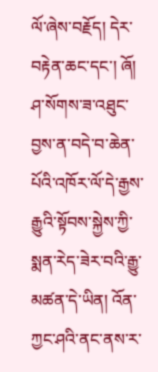ལོ་ཞེས་བརྗོད། དེར་བརྟེན་ཆང་དང་། ཞོ། ཤ་སོགས་ཟ་འཐུང་བྱས་ན་བདེ་བ་ཆེན་པོའི་འཁོར་ལོ་དེ་རྒྱས་རྒྱུའི་སྟོབས་སྐྱེས་ཀྱི་སྨན་རེད་ཟེར་བའི་རྒྱུ་མཚན་དེ་ཡིན། འོན་ཀྱང་ཤའི་ནང་ནས་ར་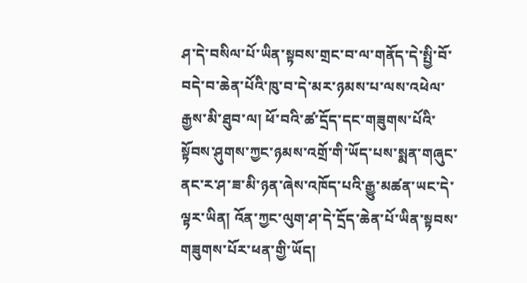ཤ་དེ་བསིལ་པོ་ཡིན་སྟབས་གྲང་བ་ལ་གནོད་དེ་སྤྱི་བོ་བདེ་བ་ཆེན་པོའི་ཁུ་བ་དེ་མར་ཉམས་པ་ལས་འཕེལ་རྒྱས་མི་ཐུབ་ལ། ཕོ་བའི་ཚ་དྲོད་དང་གཟུགས་པོའི་སྟོབས་ཤུགས་ཀྱང་ཉམས་འགྲོ་གི་ཡོད་པས་སྨན་གཞུང་ནང་ར་ཤ་ཟ་མི་ཉན་ཞེས་འཁོད་པའི་རྒྱུ་མཚན་ཡང་དེ་ལྟར་ཡིན། འོན་ཀྱང་ལུག་ཤ་དེ་དྲོད་ཆེན་པོ་ཡིན་སྟབས་གཟུགས་པོར་ཕན་གྱི་ཡོད།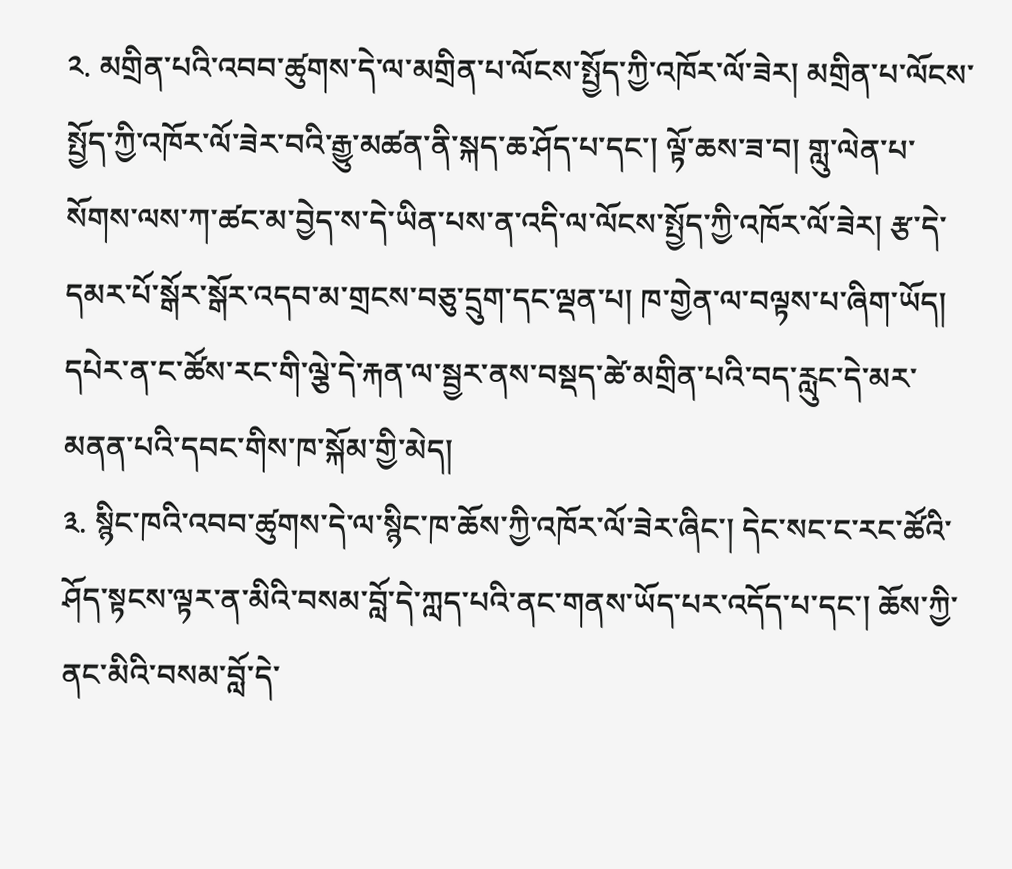༢. མགྲིན་པའི་འབབ་ཚུགས་དེ་ལ་མགྲིན་པ་ལོངས་སྤྱོད་ཀྱི་འཁོར་ལོ་ཟེར། མགྲིན་པ་ལོངས་སྤྱོད་ཀྱི་འཁོར་ལོ་ཟེར་བའི་རྒྱུ་མཚན་ནི་སྐད་ཆ་ཤོད་པ་དང་། ལྟོ་ཆས་ཟ་བ། གླུ་ལེན་པ་སོགས་ལས་ཀ་ཚང་མ་བྱེད་ས་དེ་ཡིན་པས་ན་འདི་ལ་ལོངས་སྤྱོད་ཀྱི་འཁོར་ལོ་ཟེར། རྩ་དེ་དམར་པོ་སྒོར་སྒོར་འདབ་མ་གྲངས་བཅུ་དྲུག་དང་ལྡན་པ། ཁ་གྱེན་ལ་བལྟས་པ་ཞིག་ཡོད། དཔེར་ན་ང་ཚོས་རང་གི་ལྕེ་དེ་རྐན་ལ་སྦྱར་ནས་བསྡད་ཚེ་མགྲིན་པའི་བད་རླུང་དེ་མར་མནན་པའི་དབང་གིས་ཁ་སྐོམ་གྱི་མེད།
༣. སྙིང་ཁའི་འབབ་ཚུགས་དེ་ལ་སྙིང་ཁ་ཆོས་ཀྱི་འཁོར་ལོ་ཟེར་ཞིང་། དེང་སང་ང་རང་ཚོའི་ཤོད་སྟངས་ལྟར་ན་མིའི་བསམ་བློ་དེ་ཀླད་པའི་ནང་གནས་ཡོད་པར་འདོད་པ་དང་། ཆོས་ཀྱི་ནང་མིའི་བསམ་བློ་དེ་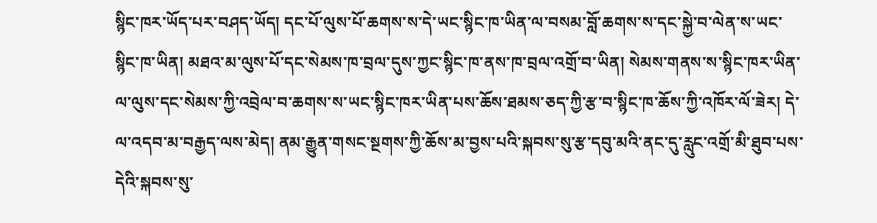སྙིང་ཁར་ཡོད་པར་བཤད་ཡོད། དང་པོ་ལུས་པོ་ཆགས་ས་དེ་ཡང་སྙིང་ཁ་ཡིན་ལ་བསམ་བློ་ཆགས་ས་དང་སྐྱེ་བ་ལེན་ས་ཡང་སྙིང་ཁ་ཡིན། མཐའ་མ་ལུས་པོ་དང་སེམས་ཁ་བྲལ་དུས་ཀྱང་སྙིང་ཁ་ནས་ཁ་བྲལ་འགྲོ་བ་ཡིན། སེམས་གནས་ས་སྙིང་ཁར་ཡིན་ལ་ལུས་དང་སེམས་ཀྱི་འབྲེལ་བ་ཆགས་ས་ཡང་སྙིང་ཁར་ཡིན་པས་ཆོས་ཐམས་ཅད་ཀྱི་རྩ་བ་སྙིང་ཁ་ཆོས་ཀྱི་འཁོར་ལོ་ཟེར། དེ་ལ་འདབ་མ་བརྒྱད་ལས་མེད། ནམ་རྒྱུན་གསང་སྔགས་ཀྱི་ཆོས་མ་བྱས་པའི་སྐབས་སུ་རྩ་དབུ་མའི་ནང་དུ་རླུང་འགྲོ་མི་ཐུབ་པས་དེའི་སྐབས་སུ་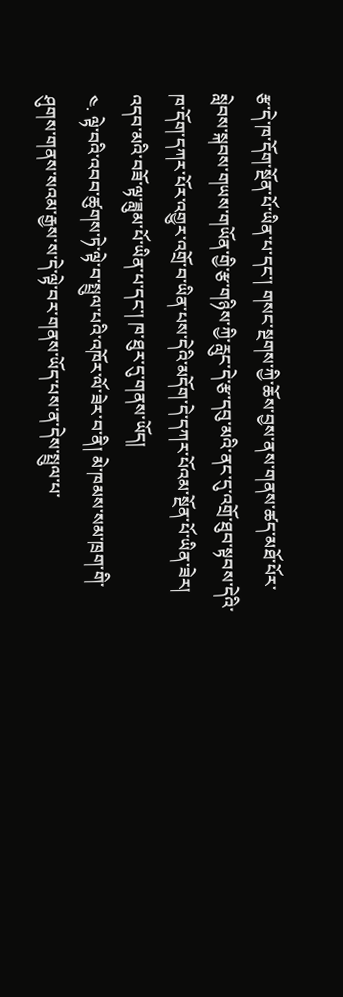རྩ་དེ་ཁ་དོག་སྔོན་པོ་ཡིན་པ་དང་། གསང་སྔགས་ཀྱི་ཆོས་བྱས་ནས་གནས་ཚད་མཐོ་པོར་སླེབས་སྐབས་གཡས་གཡོན་གྱི་རྩ་གཉིས་ཀྱི་རླུང་དེ་རྩ་དབུ་མའི་ནང་དུ་འགྲོ་ཐུབ་སྟབས་དེའི་ཁ་དོག་དཀར་པོར་འགྱུར་འགྲོ་བ་ཡིན་པས་དེའི་མདོག་དེ་དཀར་པོའམ་སྔོན་པོ་ཡིན་ཟེར། འདབ་མའི་བཟོ་ལྟ་ཟླུམ་པོ་ཡིན་པ་དང་། ཁ་ཐུར་དུ་གནས་ཡོད།
༤. ལྟེ་བའི་འབབ་ཚུགས་ཏེ་ལྟེ་བ་སྤྲུལ་པའི་འཁོར་ལོ་ཟེར་བ་ནི། མེ་ཁམས་སམ་ཁྲག་གི་ཤུགས་གནས་སའམ་རྒྱས་ས་དེ་ལྟེ་བར་གནས་ཡོད་པས་ན་དེས་སྤྲུལ་པ་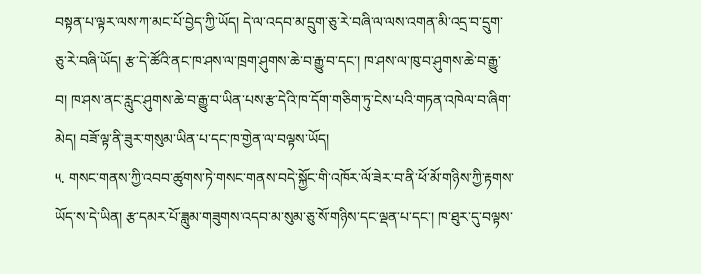བསྟན་པ་ལྟར་ལས་ཀ་མང་པོ་བྱེད་ཀྱི་ཡོད། དེ་ལ་འདབ་མ་དྲུག་ཅུ་རེ་བཞི་ལ་ལས་འགན་མི་འདྲ་བ་དྲུག་ཅུ་རེ་བཞི་ཡོད། རྩ་དེ་ཚོའི་ནང་ཁ་ཤས་ལ་ཁྲག་ཤུགས་ཆེ་བ་རྒྱུ་བ་དང་། ཁ་ཤས་ལ་ཁུ་བ་ཤུགས་ཆེ་བ་རྒྱུ་བ། ཁ་ཤས་ནང་རླུང་ཤུགས་ཆེ་བ་རྒྱུ་བ་ཡིན་པས་རྩ་དེའི་ཁ་དོག་གཅིག་ཏུ་ངེས་པའི་གཏན་འཁེལ་བ་ཞིག་མེད། བཟོ་ལྟ་ནི་ཟུར་གསུམ་ཡིན་པ་དང་ཁ་གྱེན་ལ་བལྟས་ཡོད།
༥. གསང་གནས་ཀྱི་འབབ་ཚུགས་ཏེ་གསང་གནས་བདེ་སྐྱོང་གི་འཁོར་ལོ་ཟེར་བ་ནི་ཕོ་མོ་གཉིས་ཀྱི་རྟགས་ཡོད་ས་དེ་ཡིན། རྩ་དམར་པོ་ཟླུམ་གཟུགས་འདབ་མ་སུམ་ཅུ་སོ་གཉིས་དང་ལྡན་པ་དང་། ཁ་ཐུར་དུ་བལྟས་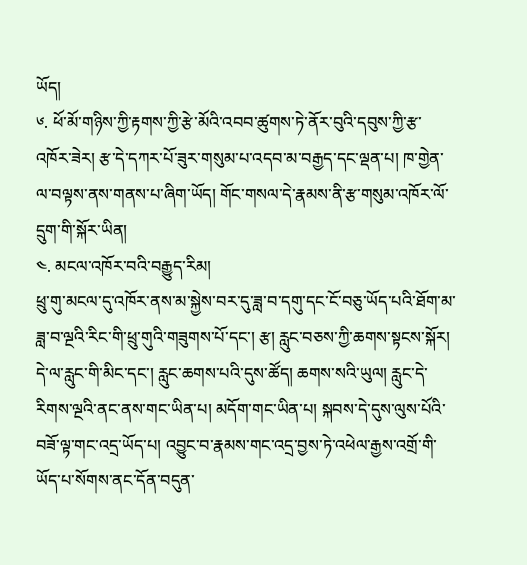ཡོད།
༦. ཕོ་མོ་གཉིས་ཀྱི་རྟགས་ཀྱི་རྩེ་མོའི་འབབ་ཚུགས་ཏེ་ནོར་བུའི་དབུས་ཀྱི་རྩ་འཁོར་ཟེར། རྩ་དེ་དཀར་པོ་ཟུར་གསུམ་པ་འདབ་མ་བརྒྱད་དང་ལྡན་པ། ཁ་གྱེན་ལ་བལྟས་ནས་གནས་པ་ཞིག་ཡོད། གོང་གསལ་དེ་རྣམས་ནི་རྩ་གསུམ་འཁོར་ལོ་དྲུག་གི་སྐོར་ཡིན།
༤. མངལ་འཁོར་བའི་བརྒྱུད་རིམ།
ཕྲུ་གུ་མངལ་དུ་འཁོར་ནས་མ་སྐྱེས་བར་དུ་ཟླ་བ་དགུ་དང་ངོ་བཅུ་ཡོད་པའི་ཐོག་མ་ཟླ་བ་ལྔའི་རིང་གི་ཕྲུ་གུའི་གཟུགས་པོ་དང་། རྩ། རླུང་བཅས་ཀྱི་ཆགས་སྟངས་སྐོར། དེ་ལ་རླུང་གི་མིང་དང་། རླུང་ཆགས་པའི་དུས་ཚོད། ཆགས་སའི་ཡུལ། རླུང་དེ་རིགས་ལྔའི་ནང་ནས་གང་ཡིན་པ། མདོག་གང་ཡིན་པ། སྐབས་དེ་དུས་ལུས་པོའི་བཟོ་ལྟ་གང་འདྲ་ཡོད་པ། འབྱུང་བ་རྣམས་གང་འདྲ་བྱས་ཏེ་འཕེལ་རྒྱས་འགྲོ་གི་ཡོད་པ་སོགས་ནང་དོན་བདུན་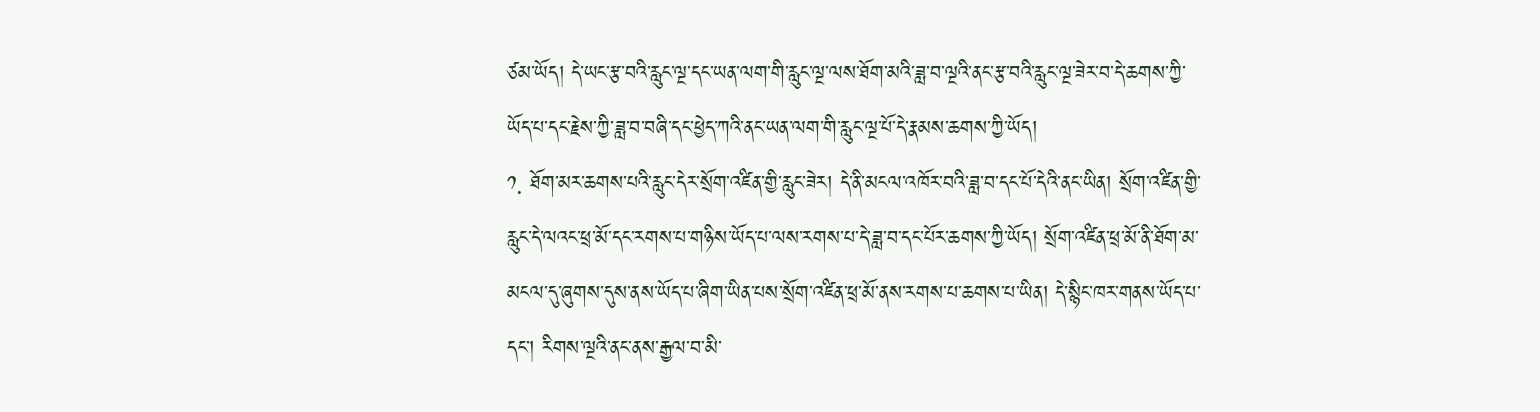ཙམ་ཡོད། དེ་ཡང་རྩ་བའི་རླུང་ལྔ་དང་ཡན་ལག་གི་རླུང་ལྔ་ལས་ཐོག་མའི་ཟླ་བ་ལྔའི་ནང་རྩ་བའི་རླུང་ལྔ་ཟེར་བ་དེ་ཆགས་ཀྱི་ཡོད་པ་དང་རྗེས་ཀྱི་ཟླ་བ་བཞི་དང་ཕྱེད་ཀའི་ནང་ཡན་ལག་གི་རླུང་ལྔ་པོ་དེ་རྣམས་ཆགས་ཀྱི་ཡོད།
༡. ཐོག་མར་ཆགས་པའི་རླུང་དེར་སྲོག་འཛིན་གྱི་རླུང་ཟེར། དེ་ནི་མངལ་འཁོར་བའི་ཟླ་བ་དང་པོ་དེའི་ནང་ཡིན། སྲོག་འཛིན་གྱི་རླུང་དེ་ལའང་ཕྲ་མོ་དང་རགས་པ་གཉིས་ཡོད་པ་ལས་རགས་པ་དེ་ཟླ་བ་དང་པོར་ཆགས་ཀྱི་ཡོད། སྲོག་འཛིན་ཕྲ་མོ་ནི་ཐོག་མ་མངལ་དུ་ཞུགས་དུས་ནས་ཡོད་པ་ཞིག་ཡིན་པས་སྲོག་འཛིན་ཕྲ་མོ་ནས་རགས་པ་ཆགས་པ་ཡིན། དེ་སྙིང་ཁར་གནས་ཡོད་པ་དང་། རིགས་ལྔའི་ནང་ནས་རྒྱལ་བ་མི་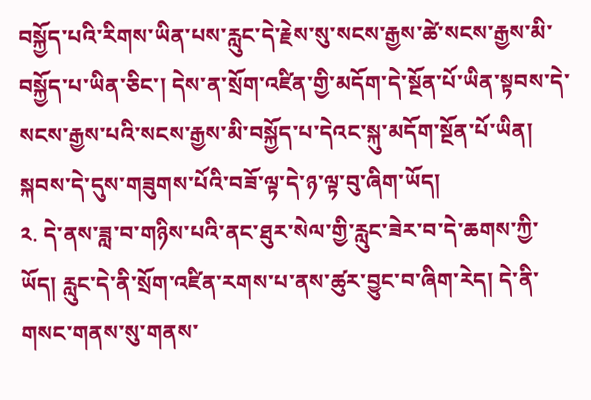བསྐྱོད་པའི་རིགས་ཡིན་པས་རླུང་དེ་རྗེས་སུ་སངས་རྒྱས་ཚེ་སངས་རྒྱས་མི་བསྐྱོད་པ་ཡིན་ཅིང་། དེས་ན་སྲོག་འཛིན་གྱི་མདོག་དེ་སྔོན་པོ་ཡིན་སྟབས་དེ་སངས་རྒྱས་པའི་སངས་རྒྱས་མི་བསྐྱོད་པ་དེའང་སྐུ་མདོག་སྔོན་པོ་ཡིན། སྐབས་དེ་དུས་གཟུགས་པོའི་བཟོ་ལྟ་དེ་ཉ་ལྟ་བུ་ཞིག་ཡོད།
༢. དེ་ནས་ཟླ་བ་གཉིས་པའི་ནང་ཐུར་སེལ་གྱི་རླུང་ཟེར་བ་དེ་ཆགས་ཀྱི་ཡོད། རླུང་དེ་ནི་སྲོག་འཛིན་རགས་པ་ནས་ཚུར་བྱུང་བ་ཞིག་རེད། དེ་ནི་གསང་གནས་སུ་གནས་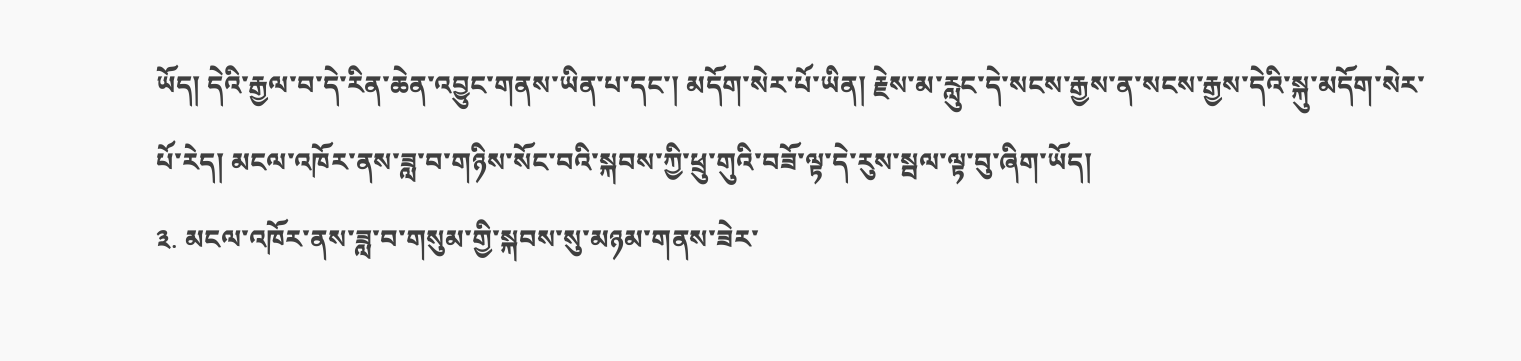ཡོད། དེའི་རྒྱལ་བ་དེ་རིན་ཆེན་འབྱུང་གནས་ཡིན་པ་དང་། མདོག་སེར་པོ་ཡིན། རྗེས་མ་རླུང་དེ་སངས་རྒྱས་ན་སངས་རྒྱས་དེའི་སྐུ་མདོག་སེར་པོ་རེད། མངལ་འཁོར་ནས་ཟླ་བ་གཉིས་སོང་བའི་སྐབས་ཀྱི་ཕྲུ་གུའི་བཟོ་ལྟ་དེ་རུས་སྦལ་ལྟ་བུ་ཞིག་ཡོད།
༣. མངལ་འཁོར་ནས་ཟླ་བ་གསུམ་གྱི་སྐབས་སུ་མཉམ་གནས་ཟེར་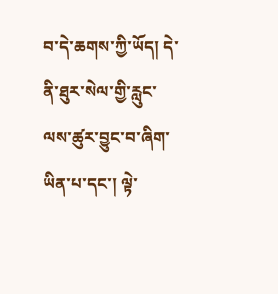བ་དེ་ཆགས་ཀྱི་ཡོད། དེ་ནི་ཐུར་སེལ་གྱི་རླུང་ལས་ཚུར་བྱུང་བ་ཞིག་ཡིན་པ་དང་། ལྟེ་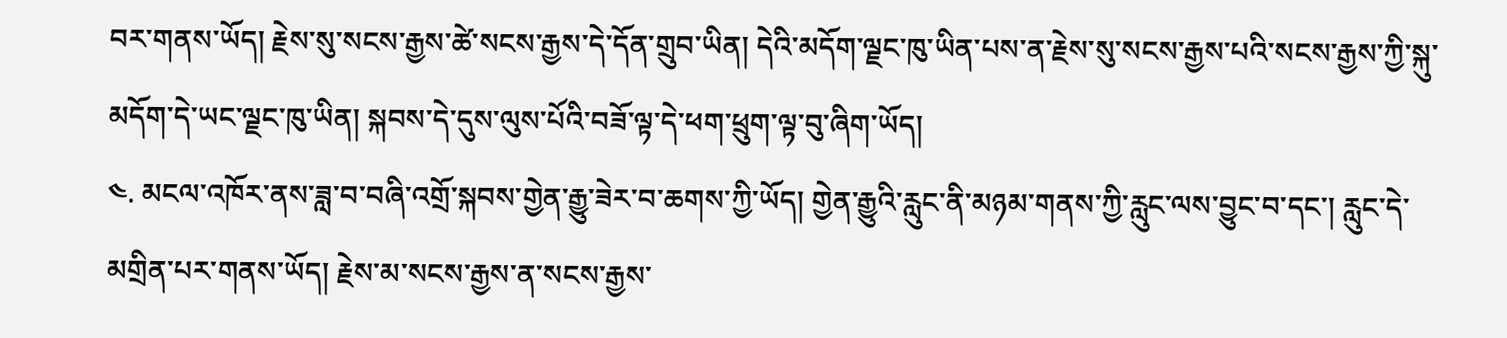བར་གནས་ཡོད། རྗེས་སུ་སངས་རྒྱས་ཚེ་སངས་རྒྱས་དེ་དོན་གྲུབ་ཡིན། དེའི་མདོག་ལྗང་ཁུ་ཡིན་པས་ན་རྗེས་སུ་སངས་རྒྱས་པའི་སངས་རྒྱས་ཀྱི་སྐུ་མདོག་དེ་ཡང་ལྗང་ཁུ་ཡིན། སྐབས་དེ་དུས་ལུས་པོའི་བཟོ་ལྟ་དེ་ཕག་ཕྲུག་ལྟ་བུ་ཞིག་ཡོད།
༤. མངལ་འཁོར་ནས་ཟླ་བ་བཞི་འགྲོ་སྐབས་གྱེན་རྒྱུ་ཟེར་བ་ཆགས་ཀྱི་ཡོད། གྱེན་རྒྱུའི་རླུང་ནི་མཉམ་གནས་ཀྱི་རླུང་ལས་བྱུང་བ་དང་། རླུང་དེ་མགྲིན་པར་གནས་ཡོད། རྗེས་མ་སངས་རྒྱས་ན་སངས་རྒྱས་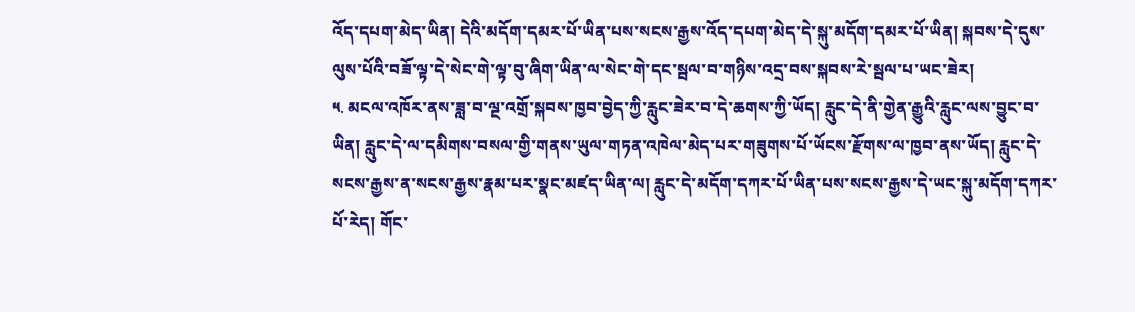འོད་དཔག་མེད་ཡིན། དེའི་མདོག་དམར་པོ་ཡིན་པས་སངས་རྒྱས་འོད་དཔག་མེད་དེ་སྐུ་མདོག་དམར་པོ་ཡིན། སྐབས་དེ་དུས་ལུས་པོའི་བཟོ་ལྟ་དེ་སེང་གེ་ལྟ་བུ་ཞིག་ཡིན་ལ་སེང་གེ་དང་སྦལ་བ་གཉིས་འདྲ་བས་སྐབས་རེ་སྦལ་པ་ཡང་ཟེར།
༥. མངལ་འཁོར་ནས་ཟླ་བ་ལྔ་འགྲོ་སྐབས་ཁྱབ་བྱེད་ཀྱི་རླུང་ཟེར་བ་དེ་ཆགས་ཀྱི་ཡོད། རླུང་དེ་ནི་གྱེན་རྒྱུའི་རླུང་ལས་བྱུང་བ་ཡིན། རླུང་དེ་ལ་དམིགས་བསལ་གྱི་གནས་ཡུལ་གཏན་འཁེལ་མེད་པར་གཟུགས་པོ་ཡོངས་རྫོགས་ལ་ཁྱབ་ནས་ཡོད། རླུང་དེ་སངས་རྒྱས་ན་སངས་རྒྱས་རྣམ་པར་སྣང་མཛད་ཡིན་ལ། རླུང་དེ་མདོག་དཀར་པོ་ཡིན་པས་སངས་རྒྱས་དེ་ཡང་སྐུ་མདོག་དཀར་པོ་རེད། གོང་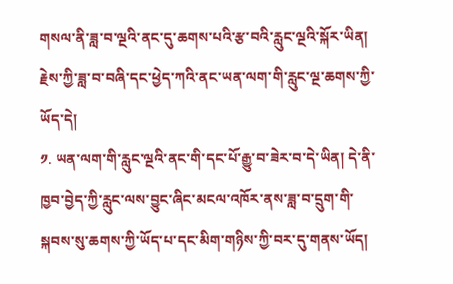གསལ་ནི་ཟླ་བ་ལྔའི་ནང་དུ་ཆགས་པའི་རྩ་བའི་རླུང་ལྔའི་སྐོར་ཡིན།
རྗེས་ཀྱི་ཟླ་བ་བཞི་དང་ཕྱེད་ཀའི་ནང་ཡན་ལག་གི་རླུང་ལྔ་ཆགས་ཀྱི་ཡོད་དེ།
༡. ཡན་ལག་གི་རླུང་ལྔའི་ནང་གི་དང་པོ་རྒྱུ་བ་ཟེར་བ་དེ་ཡིན། དེ་ནི་ཁྱབ་བྱེད་ཀྱི་རླུང་ལས་བྱུང་ཞིང་མངལ་འཁོར་ནས་ཟླ་བ་དྲུག་གི་སྐབས་སུ་ཆགས་ཀྱི་ཡོད་པ་དང་མིག་གཉིས་ཀྱི་བར་དུ་གནས་ཡོད།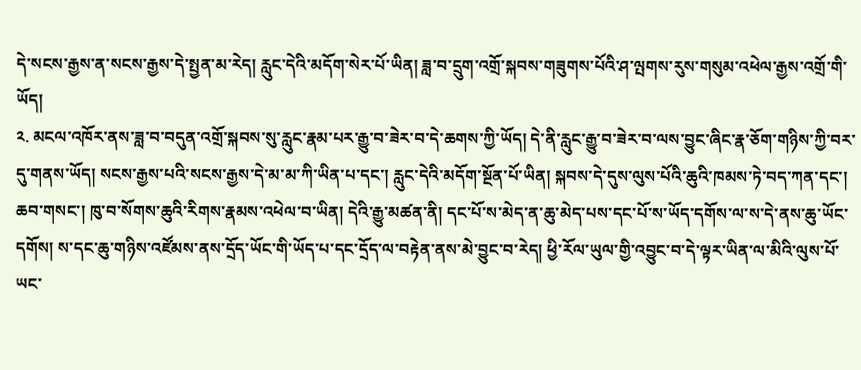དེ་སངས་རྒྱས་ན་སངས་རྒྱས་དེ་སྤྱན་མ་རེད། རླུང་དེའི་མདོག་སེར་པོ་ཡིན། ཟླ་བ་དྲུག་འགྲོ་སྐབས་གཟུགས་པོའི་ཤ་ལྤགས་རུས་གསུམ་འཕེལ་རྒྱས་འགྲོ་གི་ཡོད།
༢. མངལ་འཁོར་ནས་ཟླ་བ་བདུན་འགྲོ་སྐབས་སུ་རླུང་རྣམ་པར་རྒྱུ་བ་ཟེར་བ་དེ་ཆགས་ཀྱི་ཡོད། དེ་ནི་རླུང་རྒྱུ་བ་ཟེར་བ་ལས་བྱུང་ཞིང་རྣ་ཅོག་གཉིས་ཀྱི་བར་དུ་གནས་ཡོད། སངས་རྒྱས་པའི་སངས་རྒྱས་དེ་མ་མ་ཀི་ཡིན་པ་དང་། རླུང་དེའི་མདོག་སྔོན་པོ་ཡིན། སྐབས་དེ་དུས་ལུས་པོའི་ཆུའི་ཁམས་ཏེ་བད་ཀན་དང་། ཆབ་གསང་། ཁུ་བ་སོགས་ཆུའི་རིགས་རྣམས་འཕེལ་བ་ཡིན། དེའི་རྒྱུ་མཚན་ནི། དང་པོ་ས་མེད་ན་ཆུ་མེད་པས་དང་པོ་ས་ཡོད་དགོས་ལ་ས་དེ་ནས་ཆུ་ཡོང་དགོས། ས་དང་ཆུ་གཉིས་འཛོམས་ནས་དྲོད་ཡོང་གི་ཡོད་པ་དང་དྲོད་ལ་བརྟེན་ནས་མེ་བྱུང་བ་རེད། ཕྱི་རོལ་ཡུལ་གྱི་འབྱུང་བ་དེ་ལྟར་ཡིན་ལ་མིའི་ལུས་པོ་ཡང་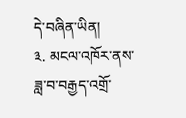དེ་བཞིན་ཡིན།
༣. མངལ་འཁོར་ནས་ཟླ་བ་བརྒྱད་འགྲོ་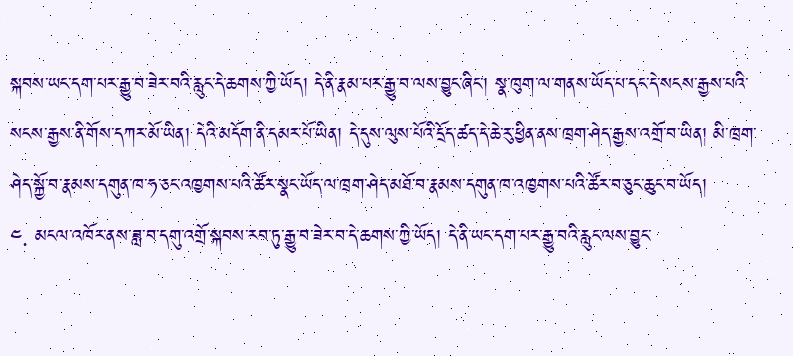སྐབས་ཡང་དག་པར་རྒྱུ་བ་ཟེར་བའི་རླུང་དེ་ཆགས་ཀྱི་ཡོད། དེ་ནི་རྣམ་པར་རྒྱུ་བ་ལས་བྱུང་ཞིང་། སྣ་ཁུག་ལ་གནས་ཡོད་པ་དང་དེ་སངས་རྒྱས་པའི་སངས་རྒྱས་ནི་གོས་དཀར་མོ་ཡིན། དེའི་མདོག་ནི་དམར་པོ་ཡིན། དེ་དུས་ལུས་པོའི་དྲོད་ཚད་དེ་ཆེ་རུ་ཕྱིན་ནས་ཁྲག་ཤེད་རྒྱས་འགྲོ་བ་ཡིན། མི་ཁྲག་ཤེད་སྐྱོ་བ་རྣམས་དགུན་ཁ་ཧ་ཅང་འཁྱགས་པའི་ཚོར་སྣང་ཡོད་ལ་ཁྲག་ཤེད་མཐོ་བ་རྣམས་དགུན་ཁ་འཁྱགས་པའི་ཚོར་བ་ཅུང་ཆུང་བ་ཡོད།
༤. མངལ་འཁོར་ནས་ཟླ་བ་དགུ་འགྲོ་སྐབས་རབ་ཏུ་རྒྱུ་བ་ཟེར་བ་དེ་ཆགས་ཀྱི་ཡོད། དེ་ནི་ཡང་དག་པར་རྒྱུ་བའི་རླུང་ལས་བྱུང་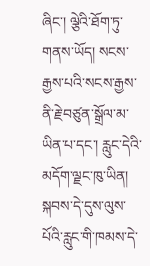ཞིང་། ལྕེའི་ཐོག་ཏུ་གནས་ཡོད། སངས་རྒྱས་པའི་སངས་རྒྱས་ནི་རྗེ་བཙུན་སྒྲོལ་མ་ཡིན་པ་དང་། རླུང་དེའི་མདོག་ལྗང་ཁུ་ཡིན། སྐབས་དེ་དུས་ལུས་པོའི་རླུང་གི་ཁམས་དེ་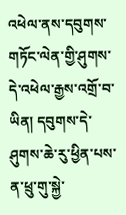འཕེལ་ནས་དབུགས་གཏོང་ལེན་གྱི་ཤུགས་དེ་འཕེལ་རྒྱས་འགྲོ་བ་ཡིན། དབུགས་དེ་ཤུགས་ཆེ་རུ་ཕྱིན་པས་ན་ཕྲུ་གུ་སྐྱེ་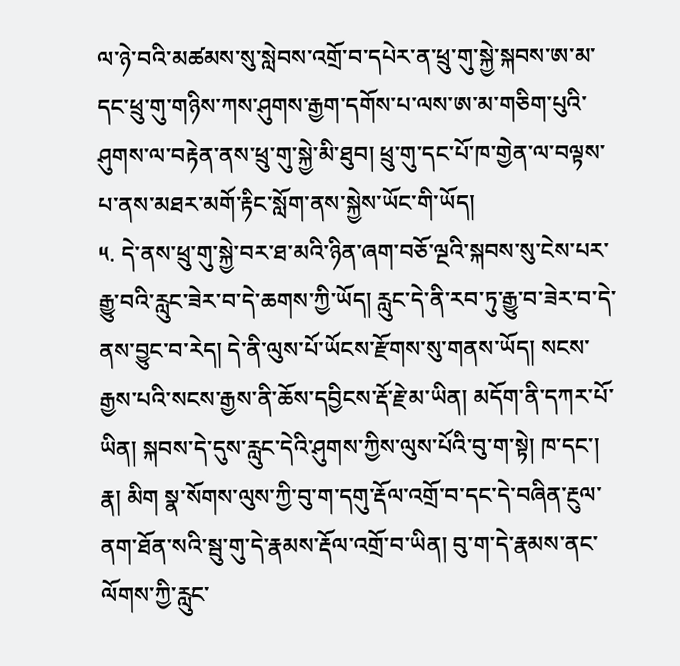ལ་ཉེ་བའི་མཚམས་སུ་སླེབས་འགྲོ་བ་དཔེར་ན་ཕྲུ་གུ་སྐྱེ་སྐབས་ཨ་མ་དང་ཕྲུ་གུ་གཉིས་ཀས་ཤུགས་རྒྱག་དགོས་པ་ལས་ཨ་མ་གཅིག་པུའི་ཤུགས་ལ་བརྟེན་ནས་ཕྲུ་གུ་སྐྱེ་མི་ཐུབ། ཕྲུ་གུ་དང་པོ་ཁ་གྱེན་ལ་བལྟས་པ་ནས་མཐར་མགོ་རྟིང་སློག་ནས་སྐྱེས་ཡོང་གི་ཡོད།
༥. དེ་ནས་ཕྲུ་གུ་སྐྱེ་བར་ཐ་མའི་ཉིན་ཞག་བཅོ་ལྔའི་སྐབས་སུ་ངེས་པར་རྒྱུ་བའི་རླུང་ཟེར་བ་དེ་ཆགས་ཀྱི་ཡོད། རླུང་དེ་ནི་རབ་ཏུ་རྒྱུ་བ་ཟེར་བ་དེ་ནས་བྱུང་བ་རེད། དེ་ནི་ལུས་པོ་ཡོངས་རྫོགས་སུ་གནས་ཡོད། སངས་རྒྱས་པའི་སངས་རྒྱས་ནི་ཆོས་དབྱིངས་རྡོ་རྗེ་མ་ཡིན། མདོག་ནི་དཀར་པོ་ཡིན། སྐབས་དེ་དུས་རླུང་དེའི་ཤུགས་ཀྱིས་ལུས་པོའི་བུ་ག་སྟེ། ཁ་དང་། རྣ། མིག སྣ་སོགས་ལུས་ཀྱི་བུ་ག་དགུ་རྡོལ་འགྲོ་བ་དང་དེ་བཞིན་རྔུལ་ནག་ཐོན་སའི་སྦུ་གུ་དེ་རྣམས་རྡོལ་འགྲོ་བ་ཡིན། བུ་ག་དེ་རྣམས་ནང་ལོགས་ཀྱི་རླུང་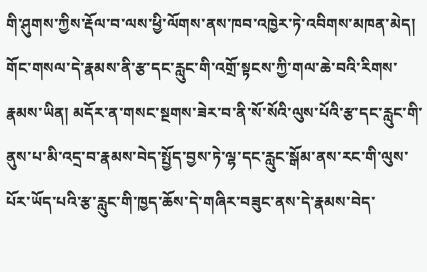གི་ཤུགས་ཀྱིས་རྡོལ་བ་ལས་ཕྱི་ལོགས་ནས་ཁབ་འཁྱེར་ཏེ་འབིགས་མཁན་མེད། གོང་གསལ་དེ་རྣམས་ནི་རྩ་དང་རླུང་གི་འགྲོ་སྟངས་ཀྱི་གལ་ཆེ་བའི་རིགས་རྣམས་ཡིན། མདོར་ན་གསང་སྔགས་ཟེར་བ་ནི་སོ་སོའི་ལུས་པོའི་རྩ་དང་རླུང་གི་ནུས་པ་མི་འདྲ་བ་རྣམས་བེད་སྤྱོད་བྱས་ཏེ་ལྷ་དང་རླུང་སྒོམ་ནས་རང་གི་ལུས་པོར་ཡོད་པའི་རྩ་རླུང་གི་ཁྱད་ཆོས་དེ་གཞིར་བཟུང་ནས་དེ་རྣམས་བེད་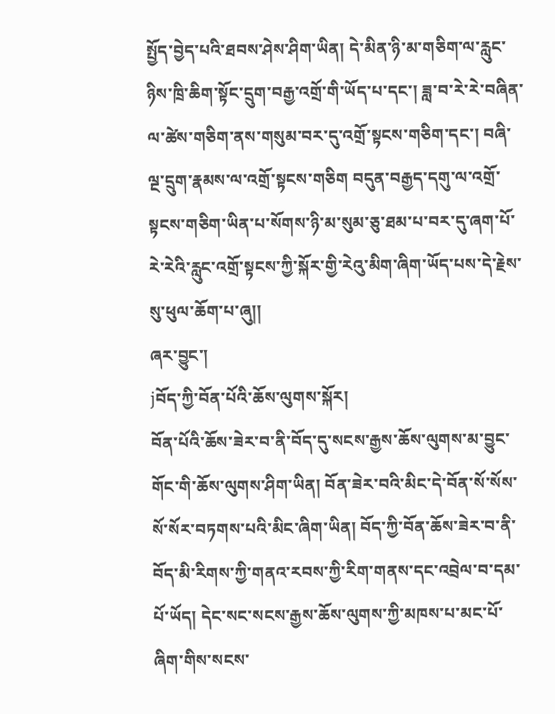སྤྱོད་བྱེད་པའི་ཐབས་ཤེས་ཤིག་ཡིན། དེ་མིན་ཉི་མ་གཅིག་ལ་རླུང་ཉིས་ཁྲི་ཆིག་སྟོང་དྲུག་བརྒྱ་འགྲོ་གི་ཡོད་པ་དང་། ཟླ་བ་རེ་རེ་བཞིན་ལ་ཚེས་གཅིག་ནས་གསུམ་བར་དུ་འགྲོ་སྟངས་གཅིག་དང་། བཞི་ལྔ་དྲུག་རྣམས་ལ་འགྲོ་སྟངས་གཅིག བདུན་བརྒྱད་དགུ་ལ་འགྲོ་སྟངས་གཅིག་ཡིན་པ་སོགས་ཉི་མ་སུམ་ཅུ་ཐམ་པ་བར་དུ་ཞག་པོ་རེ་རེའི་རླུང་འགྲོ་སྟངས་ཀྱི་སྐོར་གྱི་རེའུ་མིག་ཞིག་ཡོད་པས་དེ་རྗེས་སུ་ཕུལ་ཆོག་པ་ཞུ།།
ཞར་བྱུང་།
jབོད་ཀྱི་བོན་པོའི་ཆོས་ལུགས་སྐོར།
བོན་པོའི་ཆོས་ཟེར་བ་ནི་བོད་དུ་སངས་རྒྱས་ཆོས་ལུགས་མ་བྱུང་གོང་གི་ཆོས་ལུགས་ཤིག་ཡིན། བོན་ཟེར་བའི་མིང་དེ་བོན་སོ་སོས་སོ་སོར་བཏགས་པའི་མིང་ཞིག་ཡིན། བོད་ཀྱི་བོན་ཆོས་ཟེར་བ་ནི་བོད་མི་རིགས་ཀྱི་གནའ་རབས་ཀྱི་རིག་གནས་དང་འབྲེལ་བ་དམ་པོ་ཡོད། དེང་སང་སངས་རྒྱས་ཆོས་ལུགས་ཀྱི་མཁས་པ་མང་པོ་ཞིག་གིས་སངས་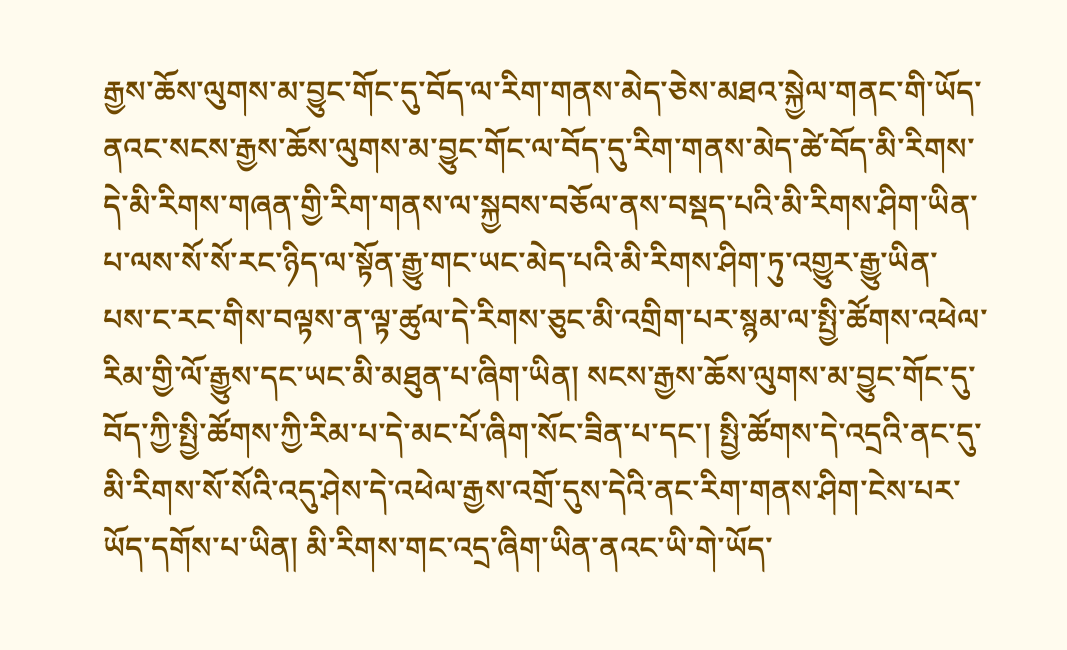རྒྱས་ཆོས་ལུགས་མ་བྱུང་གོང་དུ་བོད་ལ་རིག་གནས་མེད་ཅེས་མཐའ་སྐྱེལ་གནང་གི་ཡོད་ནའང་སངས་རྒྱས་ཆོས་ལུགས་མ་བྱུང་གོང་ལ་བོད་དུ་རིག་གནས་མེད་ཚེ་བོད་མི་རིགས་དེ་མི་རིགས་གཞན་གྱི་རིག་གནས་ལ་སྐྱབས་བཅོལ་ནས་བསྡད་པའི་མི་རིགས་ཤིག་ཡིན་པ་ལས་སོ་སོ་རང་ཉིད་ལ་སྟོན་རྒྱུ་གང་ཡང་མེད་པའི་མི་རིགས་ཤིག་ཏུ་འགྱུར་རྒྱུ་ཡིན་པས་ང་རང་གིས་བལྟས་ན་ལྟ་ཚུལ་དེ་རིགས་ཅུང་མི་འགྲིག་པར་སྙམ་ལ་སྤྱི་ཚོགས་འཕེལ་རིམ་གྱི་ལོ་རྒྱུས་དང་ཡང་མི་མཐུན་པ་ཞིག་ཡིན། སངས་རྒྱས་ཆོས་ལུགས་མ་བྱུང་གོང་དུ་བོད་ཀྱི་སྤྱི་ཚོགས་ཀྱི་རིམ་པ་དེ་མང་པོ་ཞིག་སོང་ཟིན་པ་དང་། སྤྱི་ཚོགས་དེ་འདྲའི་ནང་དུ་མི་རིགས་སོ་སོའི་འདུ་ཤེས་དེ་འཕེལ་རྒྱས་འགྲོ་དུས་དེའི་ནང་རིག་གནས་ཤིག་ངེས་པར་ཡོད་དགོས་པ་ཡིན། མི་རིགས་གང་འདྲ་ཞིག་ཡིན་ནའང་ཡི་གེ་ཡོད་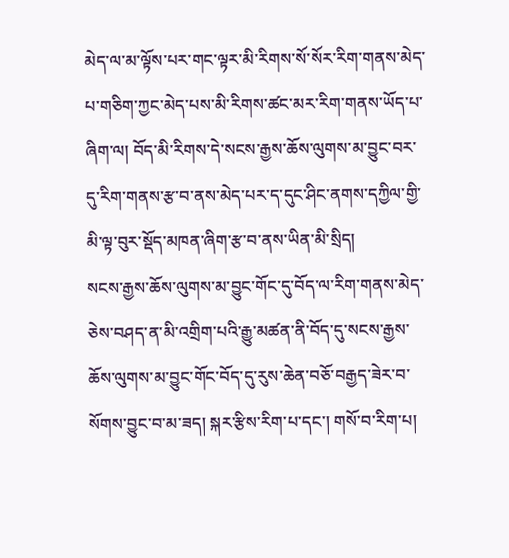མེད་ལ་མ་ལྟོས་པར་གང་ལྟར་མི་རིགས་སོ་སོར་རིག་གནས་མེད་པ་གཅིག་ཀྱང་མེད་པས་མི་རིགས་ཚང་མར་རིག་གནས་ཡོད་པ་ཞིག་ལ། བོད་མི་རིགས་དེ་སངས་རྒྱས་ཆོས་ལུགས་མ་བྱུང་བར་དུ་རིག་གནས་རྩ་བ་ནས་མེད་པར་ད་དུང་ཤིང་ནགས་དཀྱིལ་གྱི་མི་ལྟ་བུར་སྡོད་མཁན་ཞིག་རྩ་བ་ནས་ཡིན་མི་སྲིད།
སངས་རྒྱས་ཆོས་ལུགས་མ་བྱུང་གོང་དུ་བོད་ལ་རིག་གནས་མེད་ཅེས་བཤད་ན་མི་འགྲིག་པའི་རྒྱུ་མཚན་ནི་བོད་དུ་སངས་རྒྱས་ཆོས་ལུགས་མ་བྱུང་གོང་བོད་དུ་རུས་ཆེན་བཅོ་བརྒྱད་ཟེར་བ་སོགས་བྱུང་བ་མ་ཟད། སྐར་རྩིས་རིག་པ་དང་། གསོ་བ་རིག་པ།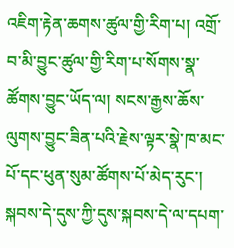འཇིག་རྟེན་ཆགས་ཚུལ་གྱི་རིག་པ། འགྲོ་བ་མི་བྱུང་ཚུལ་གྱི་རིག་པ་སོགས་སྣ་ཚོགས་བྱུང་ཡོད་ལ། སངས་རྒྱས་ཆོས་ལུགས་བྱུང་ཟིན་པའི་རྗེས་ལྟར་སྣེ་ཁ་མང་པོ་དང་ཕུན་སུམ་ཚོགས་པོ་མེད་རུང་། སྐབས་དེ་དུས་ཀྱི་དུས་སྐབས་དེ་ལ་དཔག་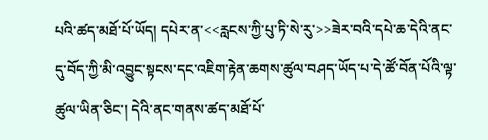པའི་ཚད་མཐོ་པོ་ཡོད། དཔེར་ན་<<རླངས་ཀྱི་པུ་ཏི་སེ་རུ་>>ཟེར་བའི་དཔེ་ཆ་དེའི་ནང་དུ་བོད་ཀྱི་མི་འབྱུང་སྟངས་དང་འཇིག་རྟེན་ཆགས་ཚུལ་བཤད་ཡོད་པ་དེ་ཚོ་བོན་པོའི་ལྟ་ཚུལ་ཡིན་ཅིང་། དེའི་ནང་གནས་ཚད་མཐོ་པོ་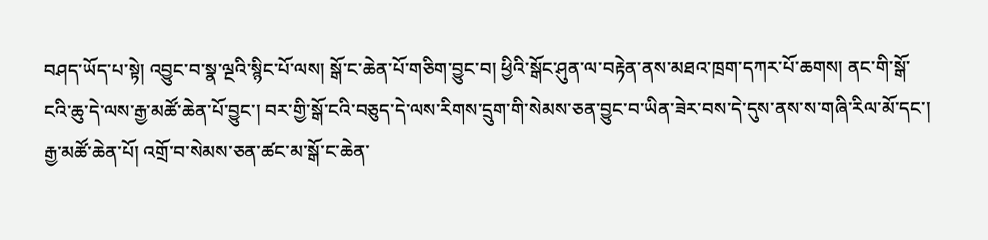བཤད་ཡོད་པ་སྟེ། འབྱུང་བ་སྣ་ལྔའི་སྙིང་པོ་ལས། སྒོ་ང་ཆེན་པོ་གཅིག་བྱུང་བ། ཕྱིའི་སྒོང་ཤུན་ལ་བརྟེན་ནས་མཐའ་ཁྲག་དཀར་པོ་ཆགས། ནང་གི་སྒོ་ངའི་ཆུ་དེ་ལས་རྒྱ་མཚོ་ཆེན་པོ་བྱུང་། བར་གྱི་སྒོ་ངའི་བཅུད་དེ་ལས་རིགས་དྲུག་གི་སེམས་ཅན་བྱུང་བ་ཡིན་ཟེར་བས་དེ་དུས་ནས་ས་གཞི་རིལ་མོ་དང་། རྒྱ་མཚོ་ཆེན་པོ། འགྲོ་བ་སེམས་ཅན་ཚང་མ་སྒོ་ང་ཆེན་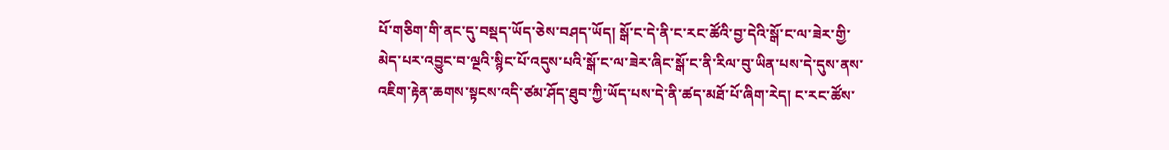པོ་གཅིག་གི་ནང་དུ་བསྡད་ཡོད་ཅེས་བཤད་ཡོད། སྒོ་ང་དེ་ནི་ང་རང་ཚོའི་བྱ་དེའི་སྒོ་ང་ལ་ཟེར་གྱི་མེད་པར་འབྱུང་བ་ལྔའི་སྙིང་པོ་འདུས་པའི་སྒོ་ང་ལ་ཟེར་ཞིང་སྒོ་ང་ནི་རིལ་བུ་ཡིན་པས་དེ་དུས་ནས་འཇིག་རྟེན་ཆགས་སྟངས་འདི་ཙམ་ཤོད་ཐུབ་ཀྱི་ཡོད་པས་དེ་ནི་ཚད་མཐོ་པོ་ཞིག་རེད། ང་རང་ཚོས་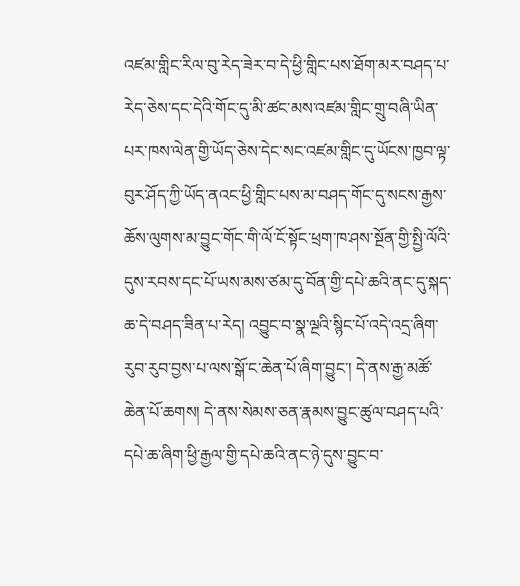འཛམ་གླིང་རིལ་བུ་རེད་ཟེར་བ་དེ་ཕྱི་གླིང་པས་ཐོག་མར་བཤད་པ་རེད་ཅེས་དང་དེའི་གོང་དུ་མི་ཚང་མས་འཛམ་གླིང་གྲུ་བཞི་ཡིན་པར་ཁས་ལེན་གྱི་ཡོད་ཅེས་དེང་སང་འཛམ་གླིང་དུ་ཡོངས་ཁྱབ་ལྟ་བུར་ཤོད་ཀྱི་ཡོད་ནའང་ཕྱི་གླིང་པས་མ་བཤད་གོང་དུ་སངས་རྒྱས་ཆོས་ལུགས་མ་བྱུང་གོང་གི་ལོ་ངོ་སྟོང་ཕྲག་ཁ་ཤས་སྔོན་གྱི་སྤྱི་ལོའི་དུས་རབས་དང་པོ་ཡས་མས་ཙམ་དུ་བོན་གྱི་དཔེ་ཆའི་ནང་དུ་སྐད་ཆ་དེ་བཤད་ཟིན་པ་རེད། འབྱུང་བ་སྣ་ལྔའི་སྙིང་པོ་འདེ་འདྲ་ཞིག་རུབ་རུབ་བྱས་པ་ལས་སྒོ་ང་ཆེན་པོ་ཞིག་བྱུང་། དེ་ནས་རྒྱ་མཚོ་ཆེན་པོ་ཆགས། དེ་ནས་སེམས་ཅན་རྣམས་བྱུང་ཚུལ་བཤད་པའི་དཔེ་ཆ་ཞིག་ཕྱི་རྒྱལ་གྱི་དཔེ་ཆའི་ནང་ཉེ་དུས་བྱུང་བ་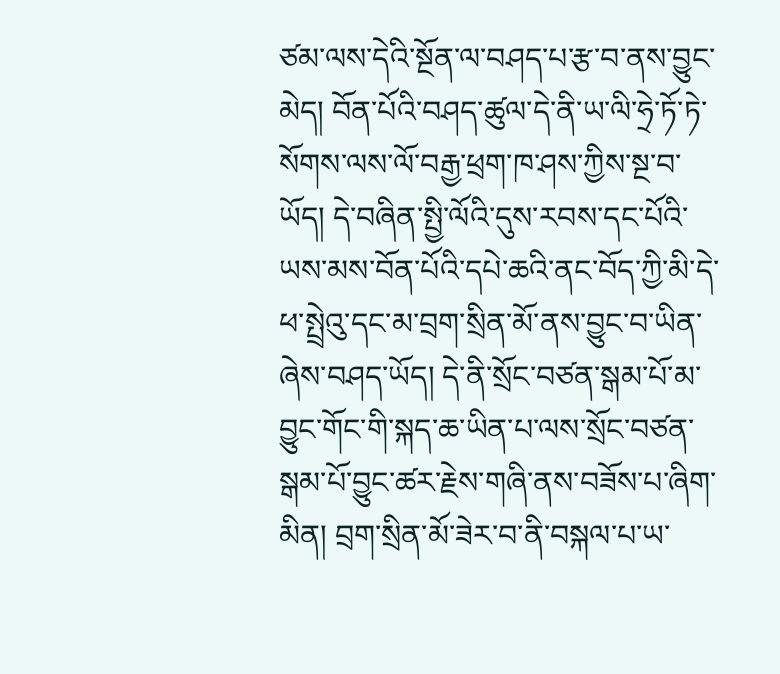ཙམ་ལས་དེའི་སྔོན་ལ་བཤད་པ་རྩ་བ་ནས་བྱུང་མེད། བོན་པོའི་བཤད་ཚུལ་དེ་ནི་ཡ་ལི་ཧྲེ་ཏོ་ཏེ་སོགས་ལས་ལོ་བརྒྱ་ཕྲག་ཁ་ཤས་ཀྱིས་སྔ་བ་ཡོད། དེ་བཞིན་སྤྱི་ལོའི་དུས་རབས་དང་པོའི་ཡས་མས་བོན་པོའི་དཔེ་ཆའི་ནང་བོད་ཀྱི་མི་དེ་ཕ་སྤྲེའུ་དང་མ་བྲག་སྲིན་མོ་ནས་བྱུང་བ་ཡིན་ཞེས་བཤད་ཡོད། དེ་ནི་སྲོང་བཙན་སྒམ་པོ་མ་བྱུང་གོང་གི་སྐད་ཆ་ཡིན་པ་ལས་སྲོང་བཙན་སྒམ་པོ་བྱུང་ཚར་རྗེས་གཞི་ནས་བཟོས་པ་ཞིག་མིན། བྲག་སྲིན་མོ་ཟེར་བ་ནི་བསྐལ་པ་ཡ་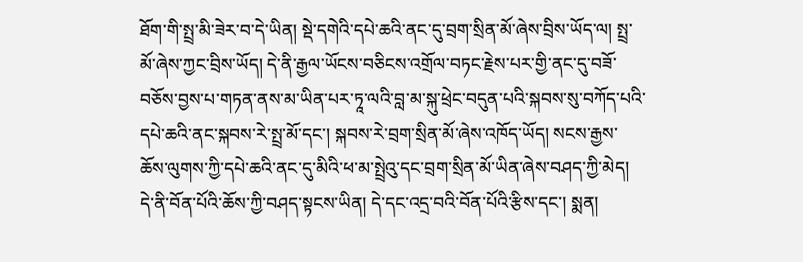ཐོག་གི་སྤྲ་མི་ཟེར་བ་དེ་ཡིན། སྡེ་དགེའི་དཔེ་ཆའི་ནང་དུ་བྲག་སྲིན་མོ་ཞེས་བྲིས་ཡོད་ལ། སྤྲ་མོ་ཞེས་ཀྱང་བྲིས་ཡོད། དེ་ནི་རྒྱལ་ཡོངས་བཅིངས་འགྲོལ་བཏང་རྗེས་པར་གྱི་ནང་དུ་བཟོ་བཅོས་བྱས་པ་གཏན་ནས་མ་ཡིན་པར་ཏཱ་ལའི་བླ་མ་སྐུ་ཕྲེང་བདུན་པའི་སྐབས་སུ་བཀོད་པའི་དཔེ་ཆའི་ནང་སྐབས་རེ་སྤྲ་མོ་དང་། སྐབས་རེ་བྲག་སྲིན་མོ་ཞེས་འཁོད་ཡོད། སངས་རྒྱས་ཆོས་ལུགས་ཀྱི་དཔེ་ཆའི་ནང་དུ་མིའི་ཕ་མ་སྤྲེའུ་དང་བྲག་སྲིན་མོ་ཡིན་ཞེས་བཤད་ཀྱི་མེད། དེ་ནི་བོན་པོའི་ཆོས་ཀྱི་བཤད་སྟངས་ཡིན། དེ་དང་འདྲ་བའི་བོན་པོའི་རྩིས་དང་། སྨན།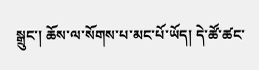སྒྲུང་། ཆོས་ལ་སོགས་པ་མང་པོ་ཡོད། དེ་ཚོ་ཚང་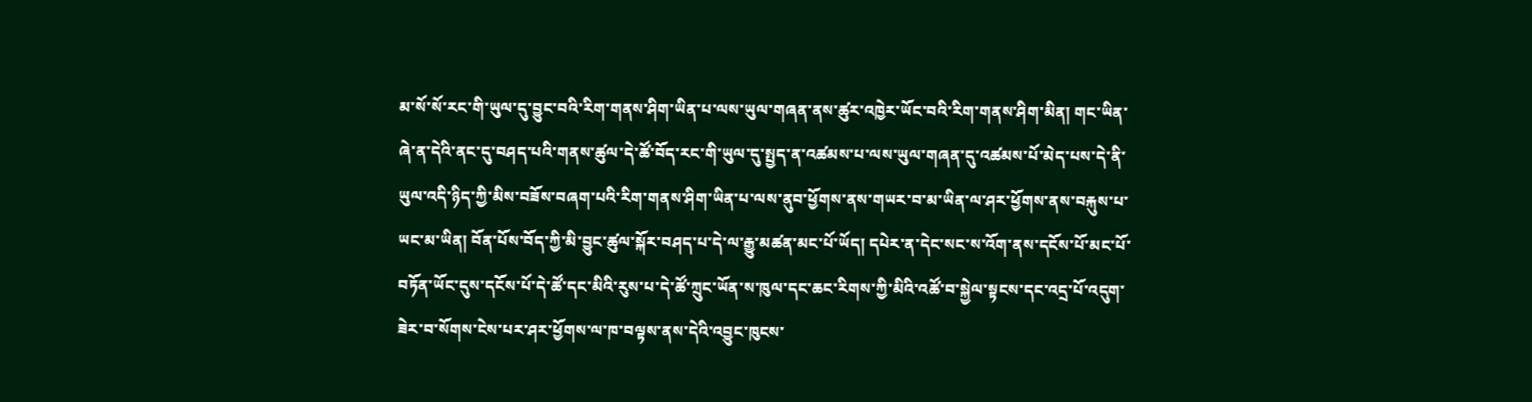མ་སོ་སོ་རང་གི་ཡུལ་དུ་བྱུང་བའི་རིག་གནས་ཤིག་ཡིན་པ་ལས་ཡུལ་གཞན་ནས་ཚུར་འཁྱེར་ཡོང་བའི་རིག་གནས་ཤིག་མིན། གང་ཡིན་ཞེ་ན་དེའི་ནང་དུ་བཤད་པའི་གནས་ཚུལ་དེ་ཚོ་བོད་རང་གི་ཡུལ་དུ་སྤྱད་ན་འཚམས་པ་ལས་ཡུལ་གཞན་དུ་འཚམས་པོ་མེད་པས་དེ་ནི་ཡུལ་འདི་ཉིད་ཀྱི་མིས་བཟོས་བཞག་པའི་རིག་གནས་ཤིག་ཡིན་པ་ལས་ནུབ་ཕྱོགས་ནས་གཡར་བ་མ་ཡིན་ལ་ཤར་ཕྱོགས་ནས་བརྐུས་པ་ཡང་མ་ཡིན། བོན་པོས་བོད་ཀྱི་མི་བྱུང་ཚུལ་སྐོར་བཤད་པ་དེ་ལ་རྒྱུ་མཚན་མང་པོ་ཡོད། དཔེར་ན་དེང་སང་ས་འོག་ནས་དངོས་པོ་མང་པོ་བཏོན་ཡོང་དུས་དངོས་པོ་དེ་ཚོ་དང་མིའི་རུས་པ་དེ་ཚོ་ཀྲུང་ཡོན་ས་ཁུལ་དང་ཆང་རིགས་ཀྱི་མིའི་འཚོ་བ་སྐྱེལ་སྟངས་དང་འདྲ་པོ་འདུག་ཟེར་བ་སོགས་ངེས་པར་ཤར་ཕྱོགས་ལ་ཁ་བལྟས་ནས་དེའི་འབྱུང་ཁུངས་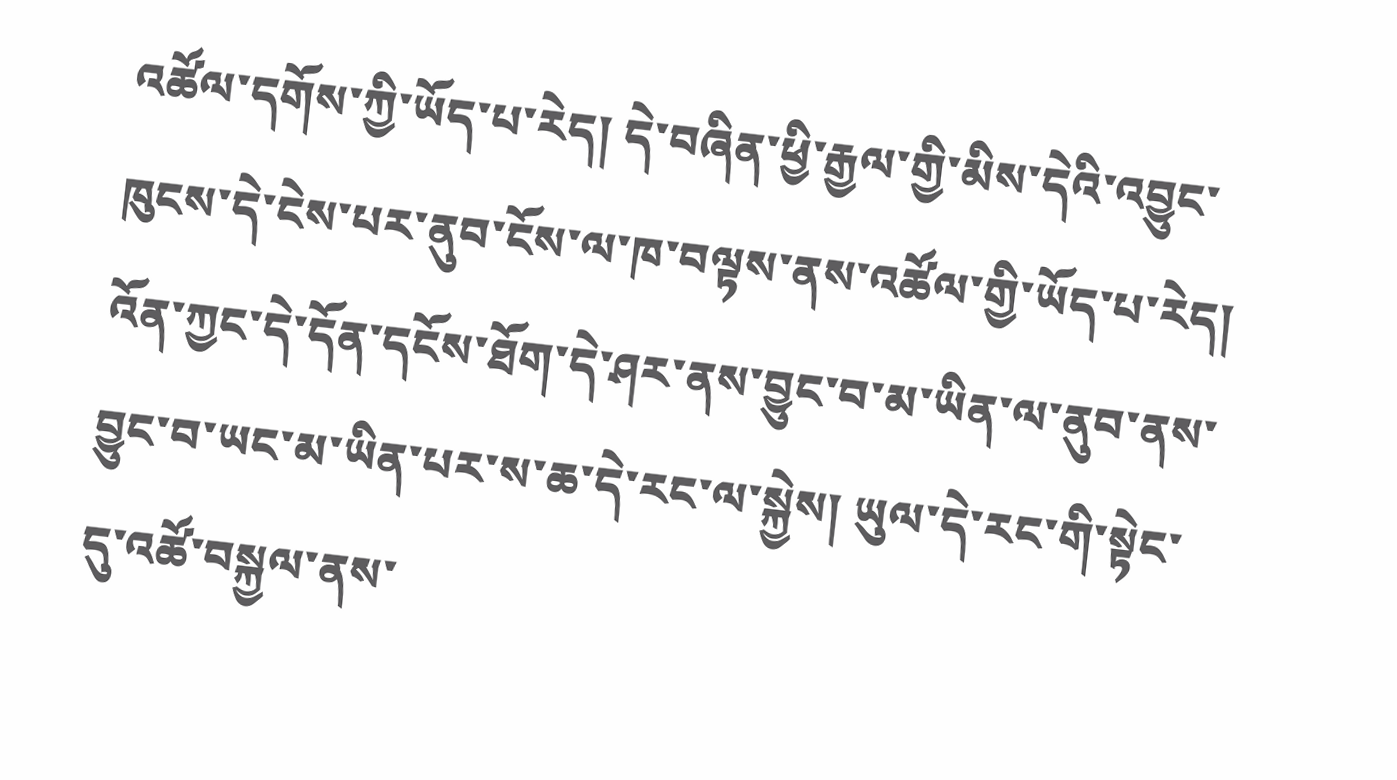འཚོལ་དགོས་ཀྱི་ཡོད་པ་རེད། དེ་བཞིན་ཕྱི་རྒྱལ་གྱི་མིས་དེའི་འབྱུང་ཁུངས་དེ་ངེས་པར་ནུབ་ངོས་ལ་ཁ་བལྟས་ནས་འཚོལ་གྱི་ཡོད་པ་རེད། འོན་ཀྱང་དེ་དོན་དངོས་ཐོག་དེ་ཤར་ནས་བྱུང་བ་མ་ཡིན་ལ་ནུབ་ནས་བྱུང་བ་ཡང་མ་ཡིན་པར་ས་ཆ་དེ་རང་ལ་སྐྱེས། ཡུལ་དེ་རང་གི་སྟེང་དུ་འཚོ་བསྐྱལ་ནས་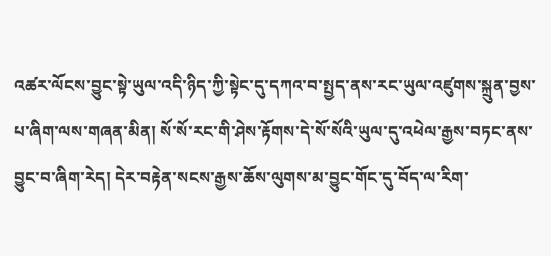འཚར་ལོངས་བྱུང་སྟེ་ཡུལ་འདི་ཉིད་ཀྱི་སྟེང་དུ་དཀའ་བ་སྤྱད་ནས་རང་ཡུལ་འཛུགས་སྐྲུན་བྱས་པ་ཞིག་ལས་གཞན་མིན། སོ་སོ་རང་གི་ཤེས་རྟོགས་དེ་སོ་སོའི་ཡུལ་དུ་འཕེལ་རྒྱས་བཏང་ནས་བྱུང་བ་ཞིག་རེད། དེར་བརྟེན་སངས་རྒྱས་ཆོས་ལུགས་མ་བྱུང་གོང་དུ་བོད་ལ་རིག་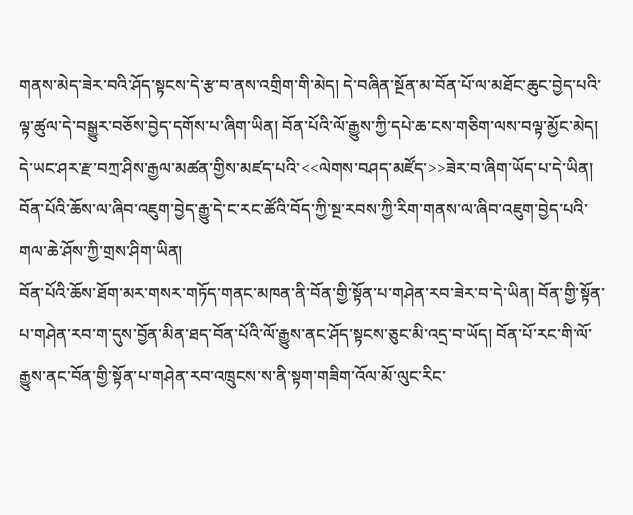གནས་མེད་ཟེར་བའི་ཤོད་སྟངས་དེ་རྩ་བ་ནས་འགྲིག་གི་མེད། དེ་བཞིན་སྔོན་མ་བོན་པོ་ལ་མཐོང་ཆུང་བྱེད་པའི་ལྟ་ཚུལ་དེ་བསྒྱུར་བཅོས་བྱེད་དགོས་པ་ཞིག་ཡིན། བོན་པོའི་ལོ་རྒྱུས་ཀྱི་དཔེ་ཆ་ངས་གཅིག་ལས་བལྟ་མྱོང་མེད། དེ་ཡང་ཤར་རྫ་བཀྲ་ཤིས་རྒྱལ་མཚན་གྱིས་མཛད་པའི་<<ལེགས་བཤད་མཛོད་>>ཟེར་བ་ཞིག་ཡོད་པ་དེ་ཡིན། བོན་པོའི་ཆོས་ལ་ཞིབ་འཇུག་བྱེད་རྒྱུ་དེ་ང་རང་ཚོའི་བོད་ཀྱི་སྔ་རབས་ཀྱི་རིག་གནས་ལ་ཞིབ་འཇུག་བྱེད་པའི་གལ་ཆེ་ཤོས་ཀྱི་གྲས་ཤིག་ཡིན།
བོན་པོའི་ཆོས་ཐོག་མར་གསར་གཏོད་གནང་མཁན་ནི་བོན་གྱི་སྟོན་པ་གཤེན་རབ་ཟེར་བ་དེ་ཡིན། བོན་གྱི་སྟོན་པ་གཤེན་རབ་ག་དུས་བྱོན་མིན་ཐད་བོན་པོའི་ལོ་རྒྱུས་ནང་ཤོད་སྟངས་ཅུང་མི་འདྲ་བ་ཡོད། བོན་པོ་རང་གི་ལོ་རྒྱུས་ནང་བོན་གྱི་སྟོན་པ་གཤེན་རབ་འཁྲུངས་ས་ནི་སྟག་གཟིག་འོལ་མོ་ལུང་རིང་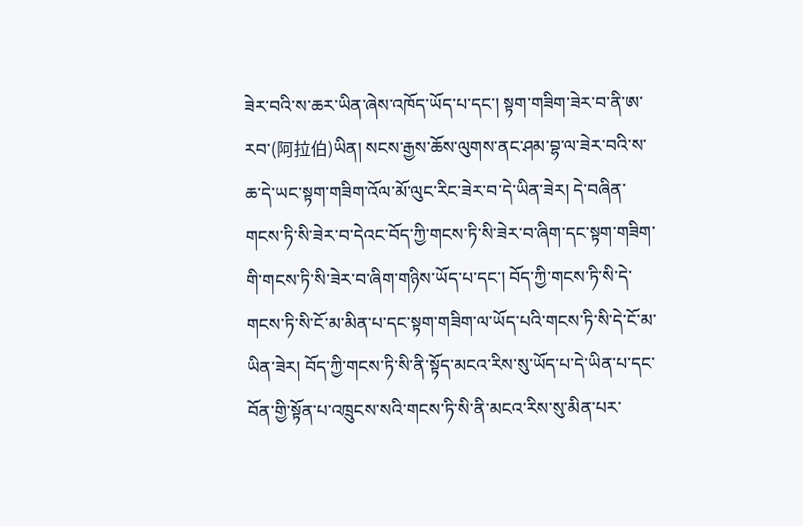ཟེར་བའི་ས་ཆར་ཡིན་ཞེས་འཁོད་ཡོད་པ་དང་། སྟག་གཟིག་ཟེར་བ་ནི་ཨ་རབ་(阿拉伯)ཡིན། སངས་རྒྱས་ཆོས་ལུགས་ནང་ཤམ་བྷ་ལ་ཟེར་བའི་ས་ཆ་དེ་ཡང་སྟག་གཟིག་འོལ་མོ་ལུང་རིང་ཟེར་བ་དེ་ཡིན་ཟེར། དེ་བཞིན་གངས་ཏི་སི་ཟེར་བ་དེའང་བོད་ཀྱི་གངས་ཏི་སི་ཟེར་བ་ཞིག་དང་སྟག་གཟིག་གི་གངས་ཏི་སི་ཟེར་བ་ཞིག་གཉིས་ཡོད་པ་དང་། བོད་ཀྱི་གངས་ཏི་སི་དེ་གངས་ཏི་སི་ངོ་མ་མིན་པ་དང་སྟག་གཟིག་ལ་ཡོད་པའི་གངས་ཏི་སི་དེ་ངོ་མ་ཡིན་ཟེར། བོད་ཀྱི་གངས་ཏི་སི་ནི་སྟོད་མངའ་རིས་སུ་ཡོད་པ་དེ་ཡིན་པ་དང་བོན་གྱི་སྟོན་པ་འཁྲུངས་སའི་གངས་ཏི་སི་ནི་མངའ་རིས་སུ་མིན་པར་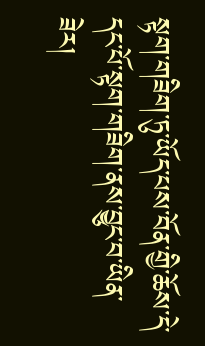སྟག་གཟིག་ཏུ་ཡོད་པས་བོན་གྱི་ཆོས་དེ་དང་པོ་སྟག་གཟིག་ནས་བྱུང་བ་ཡིན་ཟེར།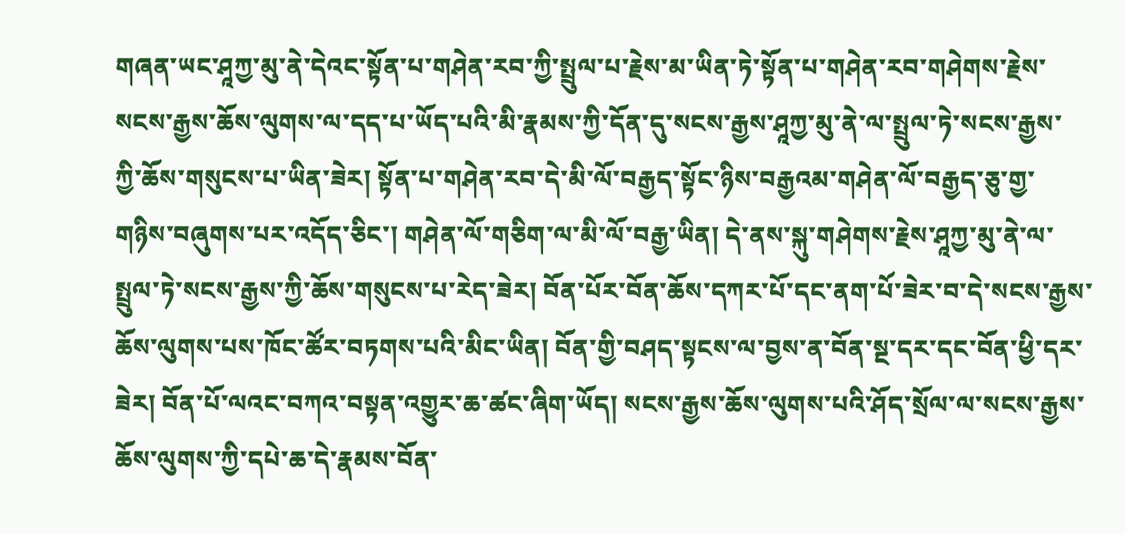གཞན་ཡང་ཤཱཀྱ་མུ་ནེ་དེའང་སྟོན་པ་གཤེན་རབ་ཀྱི་སྤྲུལ་པ་རྗེས་མ་ཡིན་ཏེ་སྟོན་པ་གཤེན་རབ་གཤེགས་རྗེས་སངས་རྒྱས་ཆོས་ལུགས་ལ་དད་པ་ཡོད་པའི་མི་རྣམས་ཀྱི་དོན་དུ་སངས་རྒྱས་ཤཱཀྱ་མུ་ནེ་ལ་སྤྲུལ་ཏེ་སངས་རྒྱས་ཀྱི་ཆོས་གསུངས་པ་ཡིན་ཟེར། སྟོན་པ་གཤེན་རབ་དེ་མི་ལོ་བརྒྱད་སྟོང་ཉིས་བརྒྱའམ་གཤེན་ལོ་བརྒྱད་ཅུ་གྱ་གཉིས་བཞུགས་པར་འདོད་ཅིང་། གཤེན་ལོ་གཅིག་ལ་མི་ལོ་བརྒྱ་ཡིན། དེ་ནས་སྐུ་གཤེགས་རྗེས་ཤཱཀྱ་མུ་ནེ་ལ་སྤྲུལ་ཏེ་སངས་རྒྱས་ཀྱི་ཆོས་གསུངས་པ་རེད་ཟེར། བོན་པོར་བོན་ཆོས་དཀར་པོ་དང་ནག་པོ་ཟེར་བ་དེ་སངས་རྒྱས་ཆོས་ལུགས་པས་ཁོང་ཚོར་བཏགས་པའི་མིང་ཡིན། བོན་གྱི་བཤད་སྟངས་ལ་བྱས་ན་བོན་སྔ་དར་དང་བོན་ཕྱི་དར་ཟེར། བོན་པོ་ལའང་བཀའ་བསྟན་འགྱུར་ཆ་ཚང་ཞིག་ཡོད། སངས་རྒྱས་ཆོས་ལུགས་པའི་ཤོད་སྲོལ་ལ་སངས་རྒྱས་ཆོས་ལུགས་ཀྱི་དཔེ་ཆ་དེ་རྣམས་བོན་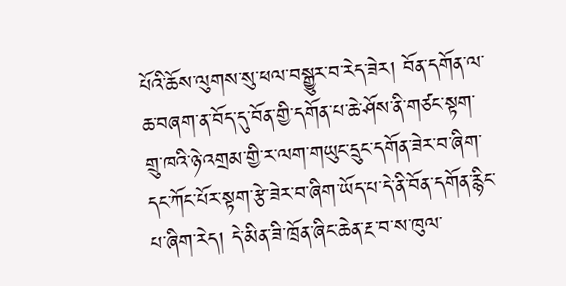པོའི་ཆོས་ལུགས་སུ་ཕལ་བསྒྱུར་བ་རེད་ཟེར། བོན་དགོན་ལ་ཆ་བཞག་ན་བོད་དུ་བོན་གྱི་དགོན་པ་ཆེ་ཤོས་ནི་གཙང་སྟག་གྲུ་ཁའི་ཉེ་འགྲམ་གྱི་ར་ལག་གཡུང་དྲུང་དགོན་ཟེར་བ་ཞིག་དང་ཀོང་པོར་སྟག་རྩེ་ཟེར་བ་ཞིག་ཡོད་པ་དེ་ནི་བོན་དགོན་རྙིང་པ་ཞིག་རེད། དེ་མིན་ཟི་ཁྲོན་ཞིང་ཆེན་རྔ་བ་ས་ཁུལ་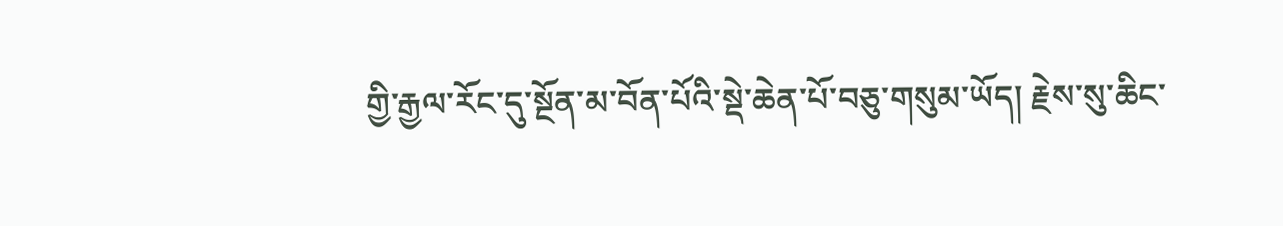གྱི་རྒྱལ་རོང་དུ་སྔོན་མ་བོན་པོའི་སྡེ་ཆེན་པོ་བཅུ་གསུམ་ཡོད། རྗེས་སུ་ཆིང་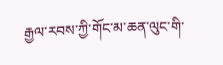རྒྱལ་རབས་ཀྱི་གོང་མ་ཆན་ལུང་གི་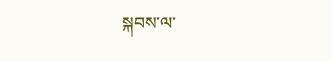སྐབས་ལ་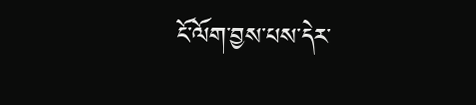ངོ་ལོག་བྱས་པས་དེར་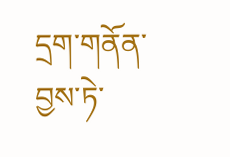དྲག་གནོན་བྱས་ཏེ་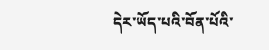དེར་ཡོད་པའི་བོན་པོའི་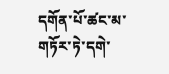དགོན་པོ་ཚང་མ་གཏོར་ཏེ་དགེ་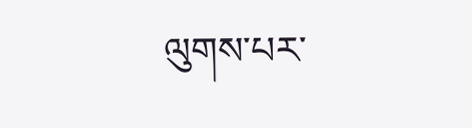ལུགས་པར་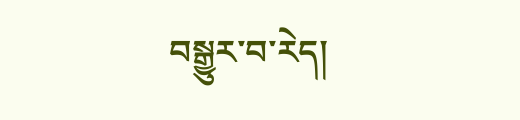བསྒྱུར་བ་རེད།